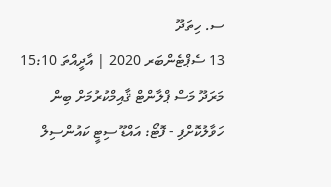ސ. ހިތަދޫ
13 ސެޕްޓެންބަރ 2020 | އާދީއްތަ 15:10
މަރަދޫ މަސް ޕްލާންޓް ޤާއިމްކުރުމަށް ބިން ހަވާލުކޮށްފި - ފޮޓޯ: އައްޑޫ ސިޓީ ކައުންސިލް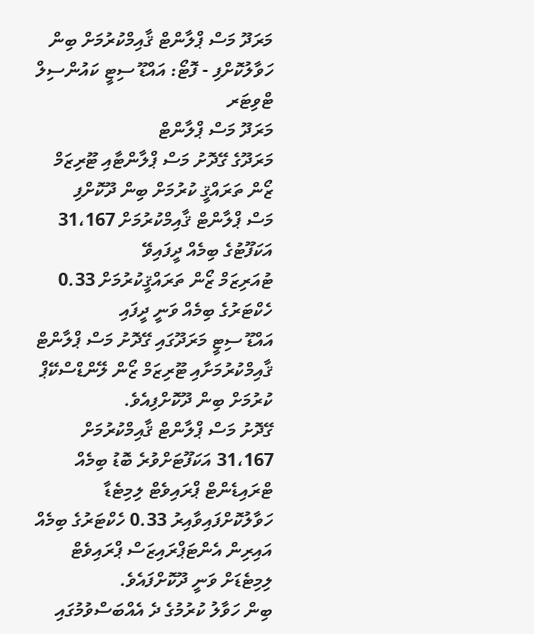މަރަދޫ މަސް ޕްލާންޓް ޤާއިމްކުރުމަށް ބިން ހަވާލުކޮށްފި - ފޮޓޯ: އައްޑޫ ސިޓީ ކައުންސިލް
ޓްވިޓަރ
މަރަދޫ މަސް ޕްލާންޓް
މަރަދޫގެ ގޭދޮށު މަސް ޕްލާންޓާއި ޓޫރިޒަމް ޒޯން ތަރައްޤީ ކުރުމަށް ބިން ދޫކޮށްފި
މަސް ޕްލާންޓް ޤާއިމްކުރުމަށް 31،167 އަކަފޫޓުގެ ބިމެއް ދީފައިވޭ
ޓުއަރިޒަމް ޒޯން ތަރައްޤީކުރުމަށް 0.33 ހެކްޓަރުގެ ބިމެއް ވަނީ ދީފައި
އައްޑޫ ސިޓީ މަރަދޫގައި ގޭދޮށު މަސް ޕްލާންޓް ޤާއިމްކުރުމަށާއި ޓޫރިޒަމް ޒޯން ލޭންޑްސްކޭޕް ކުރުމަށް ބިން ދޫކޮށްފިއެވެ.
ގޭދޮށު މަސް ޕްލާންޓް ޤާއިމްކުރުމަށް 31،167 އަކަފޫޓަށްވުރެ ބޮޑު ބިމެއް ޓްރައިޑެންޓް ޕްރައިވެޓް ލިމިޓެޑާ ހަވާލުކޮށްފައިވާއިރު 0.33 ހެކްޓަރުގެ ބިމެއް އައިރިން އެންޓަޕްރައިޒަސް ޕްރައިވެޓް ލިމިޓެޑަށް ވަނީ ދޫކޮށްފައެވެ.
ބިން ހަވާލު ކުރުމުގެ ދެ އެއްބަސްވުމުގައި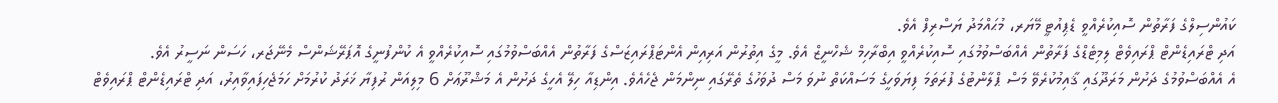ކައުންސިލްގެ ފަރާތުން ސޮއިކުރެއްވީ ޑެޕިއުޓީ މޭޔަރ، މުޙައްމަދު ޔަސްރިފް އެވެ.
އަދި ޓްރައިޑެންޓް ޕްރައިވެޓް ލިމިޓެޑްގެ ފަރާތުން އެއްބަސްވުމުގައި ސޮއިކުރެއްވީ އިބްރާހިމް ޝެހްނީޒް އެވެ. މީގެ އިތުރުން އަރިއިން އެންޓަޕްރައިޒަސްގެ ފަރާތުން އެއްބަސްވުމުގައި ސޮއިކުރެއްވީ އެ ކުންފުނީގެ އޮޕަރޭޝަންސް މެނޭޖަރ، ހަސަން ނަސީރު އެވެ.
އެ އެއްބަސްވުމުގެ ދަށުން މަރަދޫގައި ޤާއިމުކުރެވޭ މަސް ޕްލާންޓުގެ ފުރަތަމަ ފިޔަވަހީގެ މަސައްކަތް ނުވަ މަސް ދުވަހުގެ ތެރޭގައި ނިންމަން ޖެހެއެވެ. އިންޑިއާ ހިލޭ އެހީގެ ދަށުން އެ މަޝްރޫޢަށް 6 މިލިއަން ރުފިޔާ ޚަރަދު ކުރުމަށް ހަމަޖެހިފައިވާއިރު، އަދި ޓްރައިޑެންޓް ޕްރައިވެޓް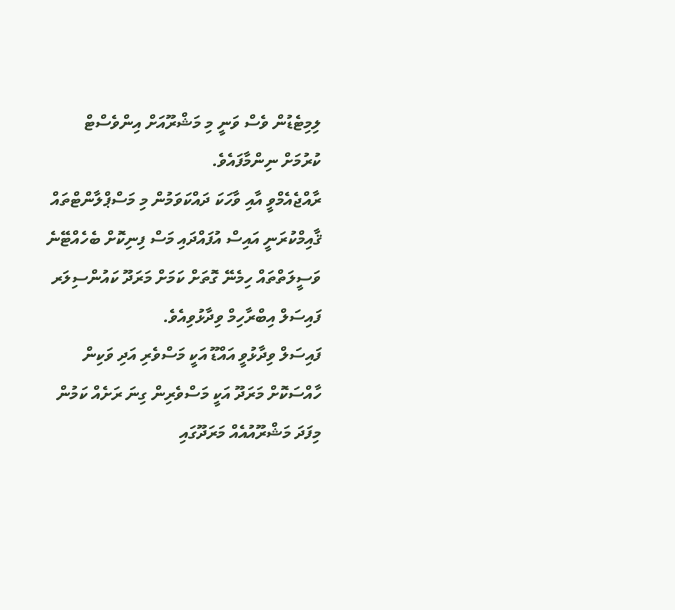ލިމިޓެޑުން ވެސް ވަނީ މި މަޝްރޫއަށް އިންވެސްޓް ކުރުމަށް ނިންމާފައެވެ.
ރާއްޖެއެމްވީ އާއި ވާހަކަ ދައްކަވަމުން މި މަސްޕްލާންޓްތައް ޤާއިމްކުރަނީ އައިސް އުފައްދައި މަސް ފިނިކޮށް ބެހެއްޓޭނެ ވަސީލަތްތައް ހިމެނޭ ގޮތަށް ކަމަށް މަރަދޫ ކައުންސިލަރ ފައިސަލް އިބްރާހިމް ވިދާޅުވިއެވެ.
ފައިސަލް ވިދާޅުވީ އައްޑޫ އަކީ މަސްވެރި އަދި ވަކިން ހާއްސަކޮށް މަރަދޫ އަކީ މަސްވެރިން ގިނަ ރަށެއް ކަމުން މިފަދަ މަޝްރޫއުއެއް މަރަދޫގައި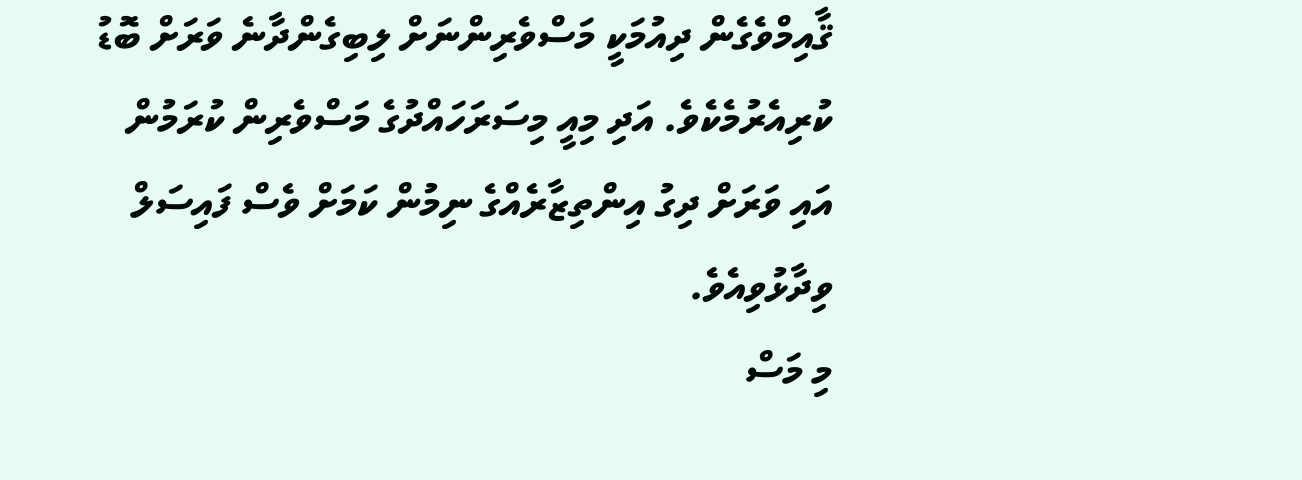ޤާއިމްވެގެން ދިއުމަކީ މަސްވެރިންނަށް ލިބިގެންދާނެ ވަރަށް ބޮޑު ކުރިއެރުމެކެވެ. އަދި މިއީ މިސަރަހައްދުގެ މަސްވެރިން ކުރަމުން އައި ވަރަށް ދިގު އިންތިޒާރެއްގެ ނިމުން ކަމަށް ވެސް ފައިސަލް ވިދާޅުވިއެވެ.
މި މަސް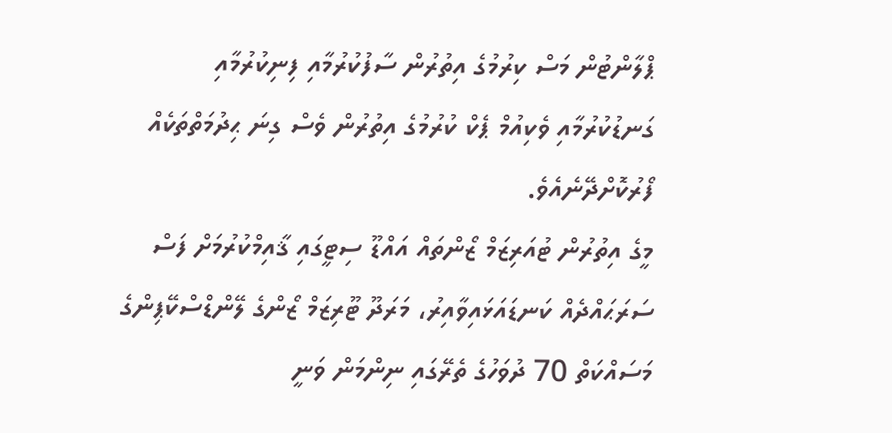ޕްލާންޓުން މަސް ކިރުމުގެ އިތުރުން ސާފުކުރުމާއި ފިނިކުރުމާއި ގަނޑުކުރުމާއި ވެކިއުމް ޕެކް ކުރުމުގެ އިތުރުން ވެސް ގިނަ ޙިދުމަތްތަކެއް ފޯރުކޮށްދޭނެއެވެ.
މީގެ އިތުރުން ޓުއަރިޒަމް ޒޯންތައް އައްޑޫ ސިޓީގައި ޤާއިމްކުރުމަށް ފަސް ސަރަޙައްދެއް ކަނޑައަޅައިވާއިރު، މަރަދޫ ޓޫރިޒަމް ޒޯންގެ ލޭންޑްސްކޭޕިންގެ މަސައްކަތް 70 ދުވަހުގެ ތެރޭގައި ނިންމަން ވަނީ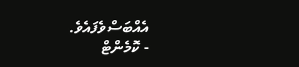އެއްބަސްވެފައެވެ.
- ކޮމެންޓް